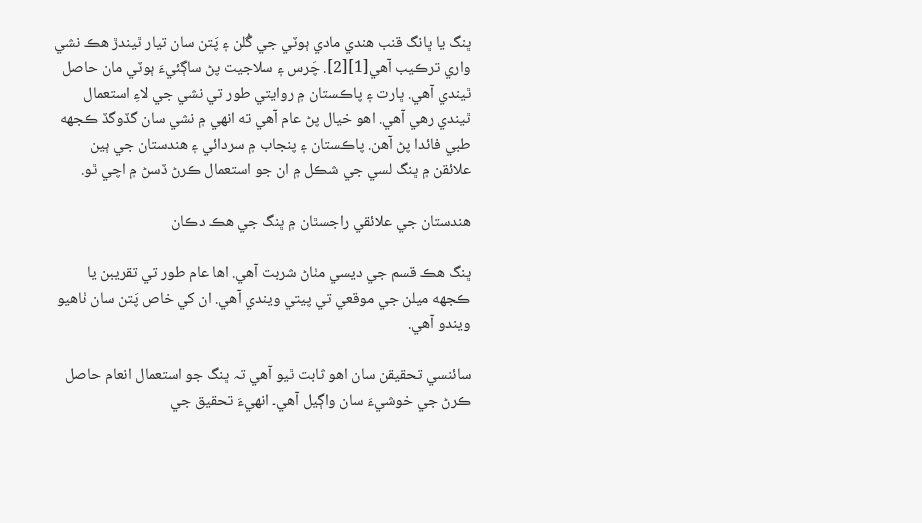ڀنگ يا ڀانگ قنب هندي مادي ٻوٽي جي گُلن ۽ پَتن سان تيار ٿيندڙ ھڪ نشي واري ترڪيب آھي[1][2]. چَرس ۽ سلاجيت پڻ ساڳئيءَ ٻوٽي مان حاصل ٿيندي آھي. ڀارت ۽ پاڪستان ۾ روايتي طور تي نشي جي لاءِ استعمال ٿيندي رھي آھي. اهو خيال پڻ عام آهي ته انهي ۾ نشي سان گڏوگڏ ڪجهه طبي فائدا پڻ آهن. پاڪستان ۽ پنجاب ۾ سردائي ۽ هندستان جي ٻين علائقن ۾ ڀنگ لسي جي شڪل ۾ ان جو استعمال ڪرڻ ڏسڻ ۾ اچي ٿو.

هندستان جي علائقي راجسٿان ۾ ڀنگ جي ھڪ دڪان

ڀنگ هڪ قسم جي ديسي مٺاڻ شربت آهي. اها عام طور تي تقريبن يا ڪجهه ميلن جي موقعي تي پيتي ويندي آهي. ان کي خاص پَتن سان ٺاهيو ويندو آهي.

سائنسي تحقیقن سان اھو ثابت ٿيو آھي تہ ڀنگ جو استعمال انعام حاصل ڪرڻ جي خوشيءَ سان واڳيل آھي۔ انھيءَ تحقيق جي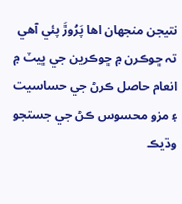نتيجن منجھان اھا پَرُوڙَ پئي آھي تہ ڇوڪرن ۾ ڇوڪرين جي ڀيٽ ۾ انعام حاصل ڪرڻ جي حساسیت ۽ مزو محسوس ڪڻ جي جستجو وڌيڪ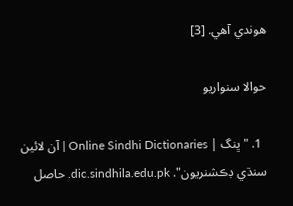ھوندي آھي. [3]

حوالا سنواريو

  1. "ڀنگ | Online Sindhi Dictionaries | آن لائين سنڌي ڊڪشنريون". dic.sindhila.edu.pk. حاصل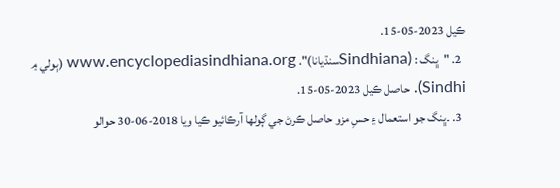ڪيل 2023-05-15.
  2. "ڀنگ : (Sindhianaسنڌيانا)". www.encyclopediasindhiana.org (ٻولي ۾ Sindhi). حاصل ڪيل 2023-05-15.
  3. ۔ڀنگ جو استعمال ۽ حسِ مزو حاصل ڪرڻ جي ڳولھا آرڪائيو ڪيا ويا 2018-06-30 حوالو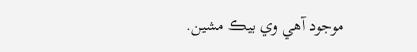موجود آهي وي بيڪ مشين.